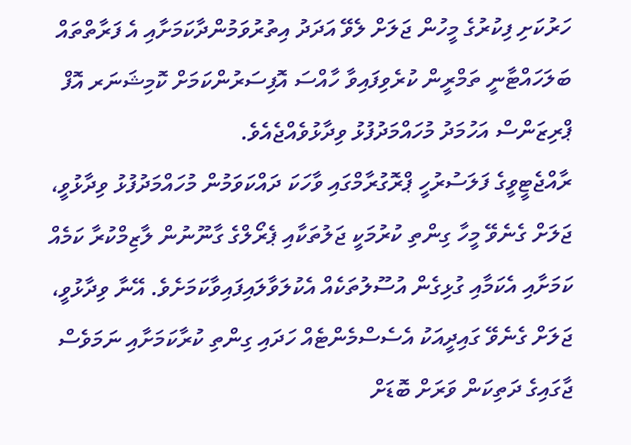ހަރުކަށި ފިކުރުގެ މީހުން ޖަލަށް ލެވޭ އަދަދު އިތުރުވަމުންދާކަމަށާއި އެ ފަރާތްތައް ބަލަހައްޓާނީ ތަމްރީން ކުރެވިފައިވާ ހާއްސަ އޮފިސަރުންކަމަށް ކޮމިޝަނަރ އޮފް ޕްރިޒަންސް އަހުމަދު މުހައްމަދުފުޅު ވިދާޅުވެއްޖެއެވެ.
ރާއްޖެޓީވީގެ ފަލަސުރުހީ ޕްރޮގުރާމްގައި ވާހަކަ ދައްކަވަމުން މުހައްމަދުފުޅު ވިދާޅުވީ، ޖަލަށް ގެނެވޭ މީހާ ގިންތި ކުރުމަކީ ޖަލުތަކާއި ޕެރޯލްގެ ގާނޫނުން ލާޒިމްކުރާ ކަމެއް ކަމަށާއި އެކަމާއި ގުޅިގެން އުސޫލުތަކެއް އެކުލަވާލައިފައިވާކަމަށެވެ. އޭނާ ވިދާޅުވީ، ޖަލަށް ގެނެވޭ ގައިދީއަކު އެސެސްމެންޓެއް ހަދައި ގިންތި ކުރާކަމަށާއި ނަމަވެސް ޖާގައިގެ ދަތިކަން ވަރަށް ބޮޑަށް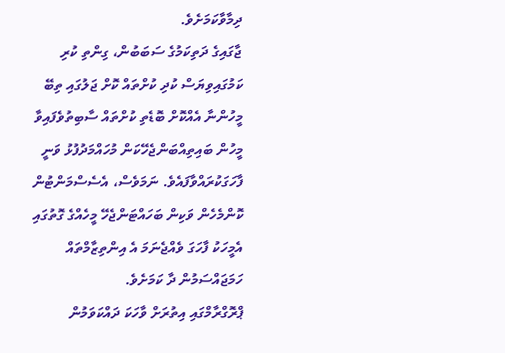ދިމާވާކަމަށެވެ.
ޖާގައިގެ ދަތިކަމުގެ ސަބަބުން، ގިންތި ކުރި ކަމުގައިވިޔަސް ކުދި ކުށްތައް ކޮށް ޖަލުގައި ތިބޭ މީހުންނާ އެއްކޮށް ބޮޑެތި ކުށްތައް ސާބިތުވެފައިވާ މީހުން ބައިތިއްބަންޖެހޭކަން މުހައްމަދުފުޅު ވަނީ ފާހަގަކުރައްވާފައެވެ. ނަމަވެސް، އެސެސްމަންޓުން ކޮންމެހެން ވަކިން ބަހައްޓަންޖެހޭ މީހެއްގެ ގޮތުގައި އެމީހަކު ފާހަގަ ވެއްޖެނަމަ އެ އިންތިޒާމްތައް ހަމަޖައްސަމުން ދާ ކަމަށެވެ.
ޕްރޮގްރާމްގައި އިތުރަށް ވާހަކަ ދައްކަވަމުން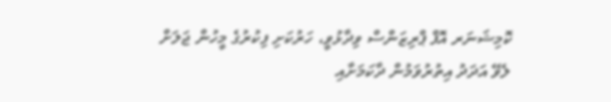ކޮމިޝަނަރ އޮފް ޕްރިޒަންސް ވިދާޅުވީ، ހަރުކަށި ފިކުރުގެ މީހުން ޖަލަށް ލެވޭ އަދަދު އިތުރުވަމުން ދާކަމަށާއި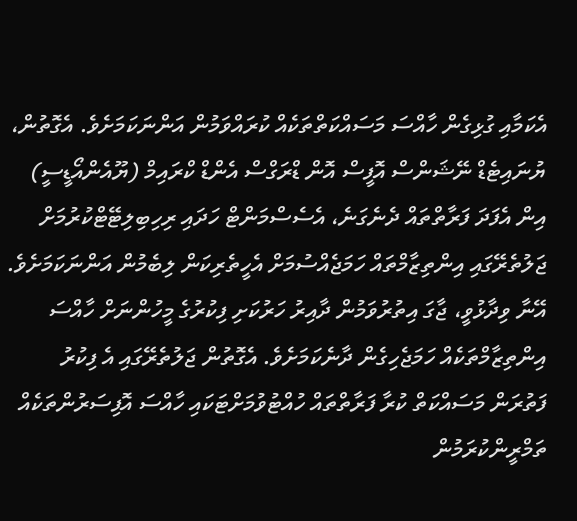އެކަމާއި ގުޅިގެން ހާއްސަ މަސައްކަތްތަކެއް ކުރައްވަމުން އަންނަކަމަށެވެ. އެގޮތުން، ޔުނައިޓެޑް ނޭޝަންސް އޮފީސް އޮން ޑްރަގްސް އެންޑް ކްރައިމް (ޔޫއެންއޯޑީސީ) އިން އެފަދަ ފަރާތްތައް ދެނެގަނެ، އެސެސްމަންޓް ހަދައި ރިހިބިލިޓޭޓްކުރުމަށް ޖަލުތެރޭގައި އިންތިޒާމްތައް ހަމަޖެއްސުމަށް އެހީތެރިކަން ލިބެމުން އަންނަކަމަށެވެ.
އޭނާ ވިދާޅުވީ، ޖާގަ އިތުރުވަމުން ދާއިރު ހަރުކަށި ފިކުރުގެ މީހުންނަށް ހާއްސަ އިންތިޒާމްތަކެއް ހަމަޖެހިގެން ދާނެކަމަށެވެ. އެގޮތުން ޖަލުތެރޭގައި އެ ފިކުރު ފަތުރަން މަސައްކަތް ކުރާ ފަރާތްތައް ހުއްޓުވުމަށްޓަކައި ހާއްސަ އޮފިސަރުންތަކެއް ތަމްރީންކުރަމުން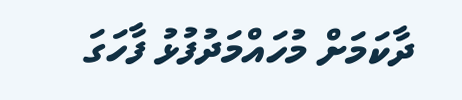ދާކަމަށް މުހައްމަދުފުޅު ފާހަގަ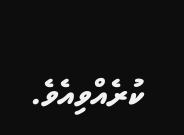ކުރެއްވިއެވެ.